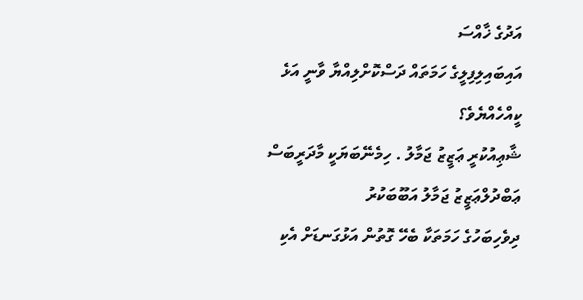އަދުގެ ޚާއްސަ
އައިބައިލިފިލީގެ ހަމަތައް ދަސްކޮށްލިއްޔާ ވާނީ އަޅެ ކީއްހެއްޔެވެ؟
ޝާޢިއުކުރީ ޢަޒީޒު ޖަމާލު . ހިމެނޭބަޔަކީ މާދަރީބަސް
ޢަބްދުލްޢަޒީޒު ޖަމާލު އަބޫބަކުރު
ދިވެހިބަހުގެ ހަމަތަކާ ބެހޭ ގޮތުން އަޅުގަނޑަށް އެކި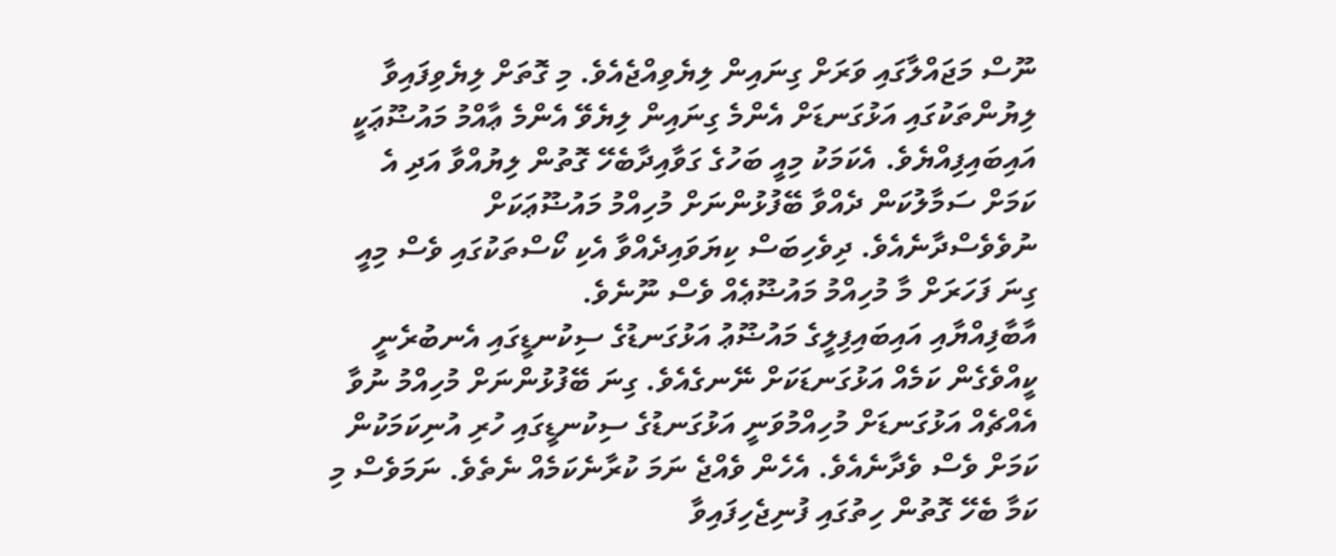ނޫސް މަޖައްލާގައި ވަރަށް ގިނައިން ލިޔެވިއްޖެއެވެ. މި ގޮތަށް ލިޔެވިފައިވާ ލިޔުންތަކުގައި އަޅުގަނޑަށް އެންމެ ގިނައިން ލިޔެވޭ އެންމެ ޢާއްމު މައުޟޫޢަކީ އައިބައިފިއްޔެވެ. އެކަމަކު މިއީ ބަހުގެ ގަވާއިދާބެހޭ ގޮތުން ލިޔުއްވާ އަދި އެ ކަމަށް ސަމާލުކަން ދެއްވާ ބޭފުޅުންނަށް މުހިއްމު މައުޟޫޢަކަށް ނުވެވެސްދާނެއެވެ. ދިވެހިބަސް ކިޔަވައިދެއްވާ އެކި ކޯސްތަކުގައި ވެސް މިއީ ގިނަ ފަހަރަށް މާ މުހިއްމު މައުޟޫޢެއް ވެސް ނޫނެވެ.
އާބާފިއްޔާއި އައިބައިފިލީގެ މައުޟޫޢު އަޅުގަނޑުގެ ސިކުނޑީގައި އެނބުރެނީ ކީއްވެގެން ކަމެއް އަޅުގަނޑަކަށް ނޭނގެއެވެ. ގިނަ ބޭފުޅުންނަށް މުހިއްމު ނުވާ އެއްޗެއް އަޅުގަނޑަށް މުހިއްމުވަނީ އަޅުގަނޑުގެ ސިކުނޑީގައި ހުރި އުނިކަމަކުން ކަމަށް ވެސް ވެދާނެއެވެ. އެހެން ވެއްޖެ ނަމަ ކުރާނެކަމެއް ނެތެވެ. ނަމަވެސް މި ކަމާ ބެހޭ ގޮތުން ހިތުގައި ފުނިޖެހިފައިވާ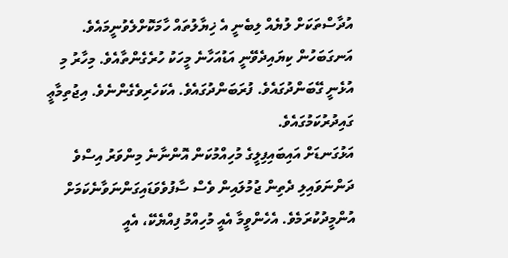އުދާސްތަކަށް ލުޔެއް ލިބެނީ އެ ޚިޔާލުތައް ހާމަކޮށްލެވުނީމައެވެ. އަނގަބަހުން ކިޔައިދެވޭނީ އަޑުއަހާނެ މީހަކު ހުރެގެންތާއެވެ. މިހާރު މި އުޅެނީ ގޭބަންދުގައެވެ. ފުރަބަންދުގައެވެ. އެކަހެރިވެގެންނެވެ. އިޖުތިމާޢީ ގައިދުރުކަމުގައެވެ.
އަޅުގަނޑަށް އައިބައިފިލީގެ މުހިއްމުކަން އޮންނާނެ މިންވަރު އިސްވެ ދަންނަވައިލި ދެތިން ޖުމުލައިން ވެސް ސާފުވެވަޑައިގަންނަވާނެކަމަށް އުންމީދުކުރަމެވެ. އެހެންވީމާ އެއީ މުހިއްމު ފިއްޔެކޭ، އެއީ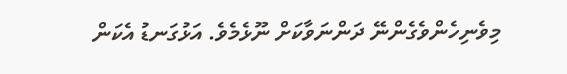މިވެނިހެންވެގެންނޭ ދަންނަވާކަށް ނޫޅެމެވެ. އަޅުގަނޑު އެކަން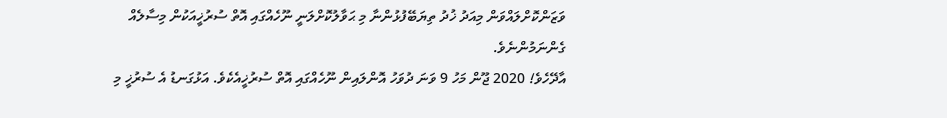ވަޒަންކޮށްލައްވަން މިއަދު ޚުދު ތިޔަބޭފުޅުންނާ މި ޙަވާލުކޮށްލަނީ ނޫހެއްގައި އޮތް ސުރުޚީއަކުން މިސާލެއް ގެންނަމުންނެވެ.
އާދޭހެވެ! 2020 ޖޫން މަހު 9 ވަނަ ދުވަހު އޮންލައިން ނޫހެއްގައި އޮތް ސުރުޚީއެކެވެ. އަޅުގަނޑު އެ ސުރުޚީ މި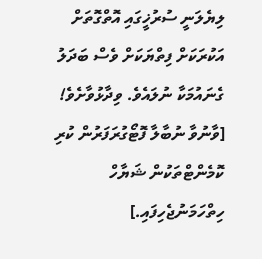ލިޔެލަނީ ސުރުޚީގައި އޮތްގޮތަށް އަކުރަކަށް ފިތްޔަކަށް ވެސް ބަދަލު ގެނައުމަކާ ނުލައެވެ. ވިދާޅުވާށެވެ!
[ވާނުވާ ނުބާލާ ފޮޓޯގުރަފަރުން ކުރި ކޮމެންޓްތަކުން ޝަޔާހް ހިތްހަމަނުޖެހިފައި.]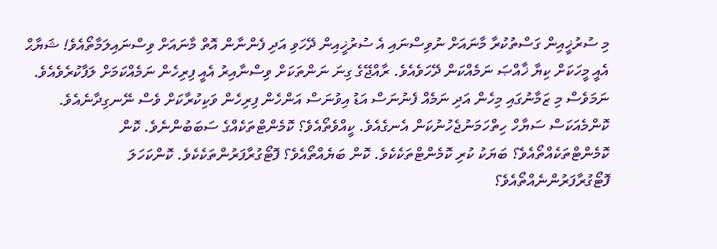މި ސުރުޚީއިން ގަސްތުކުރާ މާނައަށް ނުވިސްނައި އެ ސުރުޚީއިން ދޭހަވި އަދި ފެންނާން އޮތް މާނައަށް ވިސްނައިލަމާތޯއެވެ! ޝަޔާޙް އެއީ މީހަކަށް ކިޔާ ޚާއްޞަ ނަމެއްކަން ދޭހަވެއެވެ. ރާއްޖޭގެ ގިނަ ނަންތަކަށް ވިސްނާއިރު އެއީ ފިރިހެން ނަމެއްކަމަށް ލަފާކުރެވެއެވެ. ނަމަވެސް މި ޒަމާނުގައި މިހެން އަދި ނަމެއް ފެނުނަސް އަޑު އިވުނަސް އަންހެން ފިރިހެން ވަކިކުރާކަށް ވެސް ނޭނގިދާނެއެވެ. ކޮންމެއަކަސް ސަޔާހް ހިތްހަމަނުޖެހުނުކަން އެނގެއެވެ. ކީއްވެތޯއެވެ؟ ކޮމެންޓްތަކެއްގެ ސަބަބުންނެވެ. ކޮން ކޮމެންޓްތަކެއްތޯއެވެ؟ ބަޔަކު ކުރި ކޮމެންޓްތަކެކެވެ. ކޮން ބަޔެއްތޯއެވެ؟ ފޮޓޯގުރާފަރުންތަކެކެވެ. ކޮންކަހަލަ ފޮޓޯގުރާފަރުންނެއްތޯއެވެ؟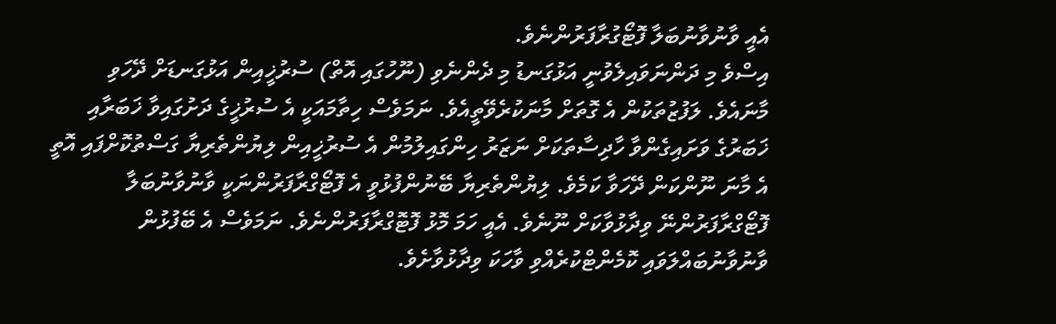އެއީ ވާނުވާނުބަލާ ފޮޓޯގުރާފަރުންނެވެ.
އިސްވެ މި ދަންނަވައިލެވުނީ އަޅުގަނޑު މި ދެންނެވި (ނޫހުގައި އޮތް) ސުރުޚީއިން އަޅުގަނޑަށް ދޭހަވި މާނައެވެ. ލަފުޒުތަކުން އެ ގޮތަށް މާނަކުރެވޭތީއެވެ. ނަމަވެސް ހިތާމައަކީ އެ ސުރުޚީގެ ދަށުގައިވާ ޚަބަރާއި ޚަބަރުގެ ވަށައިގެންވާ ހާދިސާތަކަށް ނަޒަރު ހިންގައިލުމުން އެ ސުރުޚީއިން ލިޔުންތެރިޔާ ގަސްތުކޮށްފައި އޮތީ އެ މާނަ ނޫންކަން ދޭހަވާ ކަމެވެ. ލިޔުންތެރިޔާ ބޭނުންފުޅުވީ އެ ފޮޓޯގްރާފަރުންނަކީ ވާނުވާނުބަލާ ފޮޓޯގްރާފަރުންނޭ ވިދާޅުވާކަށް ނޫނެވެ. އެއީ ހަމަ މޮޅު ފޮޓޮގްރާފަރުންނެވެ. ނަމަވެސް އެ ބޭފުޅުން ވާނުވާނުބައްލަވައި ކޮމެންޓްކުރެއްވި ވާހަކަ ވިދާޅުވާށެވެ.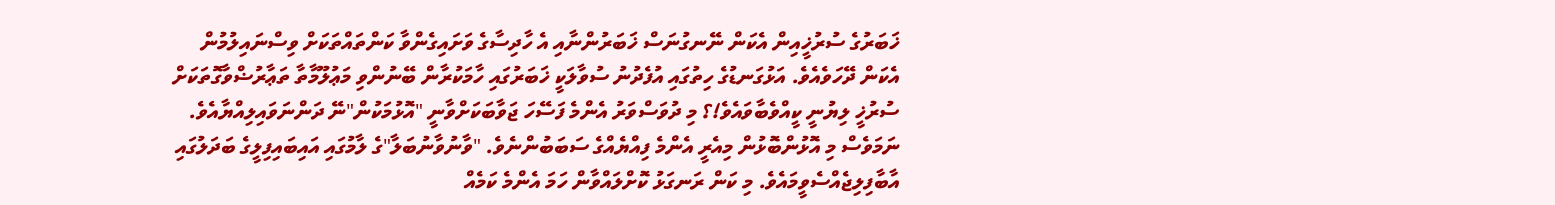ޚަބަރުގެ ސުރުޚީއިން އެކަން ނޭނގުނަސް ޚަބަރުންނާއި އެ ހާދިސާގެ ވަށައިގެންވާ ކަންތައްތަކަށް ވިސްނައިލުމުން އެކަން ދޭހަވެއެވެ. އަޅުގަނޑުގެ ހިތުގައި އުފެދުނު ސުވާލަކީ ޚަބަރުގައި ހާމަކުރާން ބޭނުންވި މަޢުލޫމާތާ ތަޢާރުޟްވާގޮތަކަށް ސުރުޚީ ލިޔުނީ ކީއްވެބާވައެވެ!؟ މި ދުވަސްވަރު އެންމެ ފަސޭހަ ޖަވާބަކަށްވާނީ "އޮޅުމަކުން"ނޭ ދަންނަވައިލިއްޔާއެވެ. ނަމަވެސް މި އޮޅުންބޮޅުން މިއެރީ އެންމެ ފިއްޔެއްގެ ސަބަބުންނެވެ. "ވާނުވާނުބަލާ"ގެ ލާމުގައި އައިބައިފިލީގެ ބަދަލުގައި އާބާފިލިޖެއްސެވީމައެވެ. މި ކަން ރަނގަޅު ކޮށްލައްވާން ހަމަ އެންމެ ކަމެއް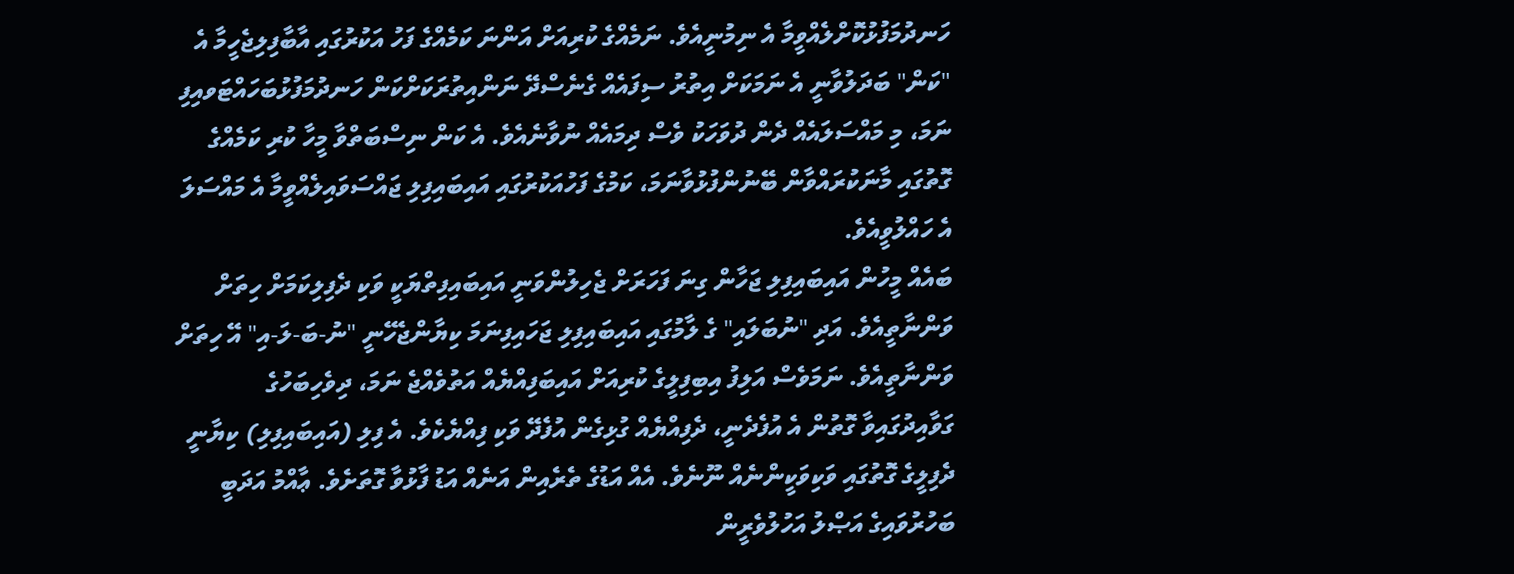ހަނދުމަފުޅުކޮށްލެއްވީމާ އެ ނިމުނީއެވެ. ނަމެއްގެ ކުރިއަށް އަންނަ ކަމެއްގެ ފަހު އަކުރުގައި އާބާފިލިޖެހީމާ އެ "ކަން" ބަދަލުވާނީ އެ ނަމަކަށް އިތުރު ސިފައެއް ގެނެސްދޭ ނަންއިތުރަކަށްކަން ހަނދުމަފުޅުބަހައްޓަވއިފި ނަމަ، މި މައްސަލައެއް ދެން ދުވަހަކު ވެސް ދިމައެއް ނުވާނެއެވެ. އެ ކަން ނިސްބަތްވާ މީހާ ކުރި ކަމެއްގެ ގޮތުގައި މާނަކުރައްވާން ބޭނުންފުޅުވާނަމަ، ކަމުގެ ފަހުއަކުރުގައި އައިބައިފިލި ޖައްސަވައިލެއްވީމާ އެ މައްސަލަ އެ ހައްލުވީއެވެ.
ބައެއް މީހުން އައިބައިފިލި ޖަހާން ގިނަ ފަހަރަށް ޖެހިލުންވަނީ އައިބައިފިތްޔަކީ ވަކި ދެފިލިކަމަށް ހިތަށް ވަންނާތީއެވެ. އަދި "ނުބަލައި" ގެ ލާމުގައި އައިބައިފިލި ޖަހައިފިނަމަ ކިޔާންޖެހޭނީ "ނު-ބަ-ލަ-އި" އޭ ހިތަށް ވަންނާތީއެވެ. ނަމަވެސް އަލިފު އިބިފިލީގެ ކުރިއަށް އައިބަފިއްޔެއް އަތުވެއްޖެ ނަމަ، ދިވެހިބަހުގެ ގަވާއިދުގައިވާ ގޮތުން އެ އުފެދެނީ، ދެފިއްޔެއް ގުޅިގެން އުފެދޭ ވަކި ފިއްޔެކެވެ. އެ ފިލި (އައިބައިފިލި) ކިޔާނީ ދެފިލީގެ ގޮތުގައި ވަކިވަކީންނެއް ނޫނެވެ. އެއް އަޑުގެ ތެރެއިން އަނެއް އަޑު ފާޅުވާ ގޮތަށެވެ. ޢާއްމު އަދަބީ ބަހުރުވައިގެ އަޞްލު އަހުލުވެރީން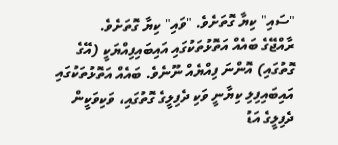"ސައި" ކިޔާ ގޮތަށެވެ. "ވައި" ކިޔާ ގޮތަށެވެ.
ރާއްޖޭގެ ބައެއް އަތޮޅުތަކުގައި އައިބައިފިއްޔަކީ (އޭގެ ގޮތުގައި) އޮންނަ ފިއްޔެއް ނޫނެވެ. ބައެއް އަތޮޅުތަކުގައި އައިބައިފިލި ކިޔާނީ ވަކި ދެފިލީގެ ގޮތުގައި، ވަކިވަކީން ދެފިލީގެ އަޑު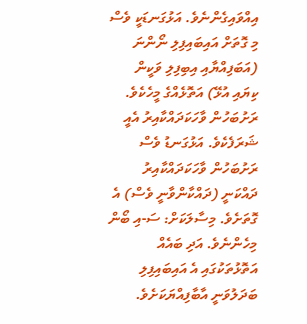އިއްވައިގެންނެވެ. އަޅުގަނޑަކީ ވެސް މި ގޮތަށް އައިބައިފިލި ނޯންނަ (އަބަފިއްޔާއި އިބިފިލި ވަކީން ކިޔައި އުޅޭ) އަތޮޅެއްގެ މީހެކެވެ. ރަށުބަހުން ވާހަކަދައްކާއިރު އެއީ ޝަރަފެކެވެ. އަޅުގަނޑު ވެސް ރަށުބަހުން ވާހަކަދައްކާއިރު ދައްކަނީ (ދައްކާންވާނީ ވެސް) އެ ގޮތަށެވެ. މިސާލަކަށް: ސަ-އި ބޯން މިހެންނެވެ. އަދި ބައެއް އަތޮޅުތަކުގައި އެ އައިބައިފިލި ބަދަލުވަނީ އާބާފިއްޔަކަށެވެ.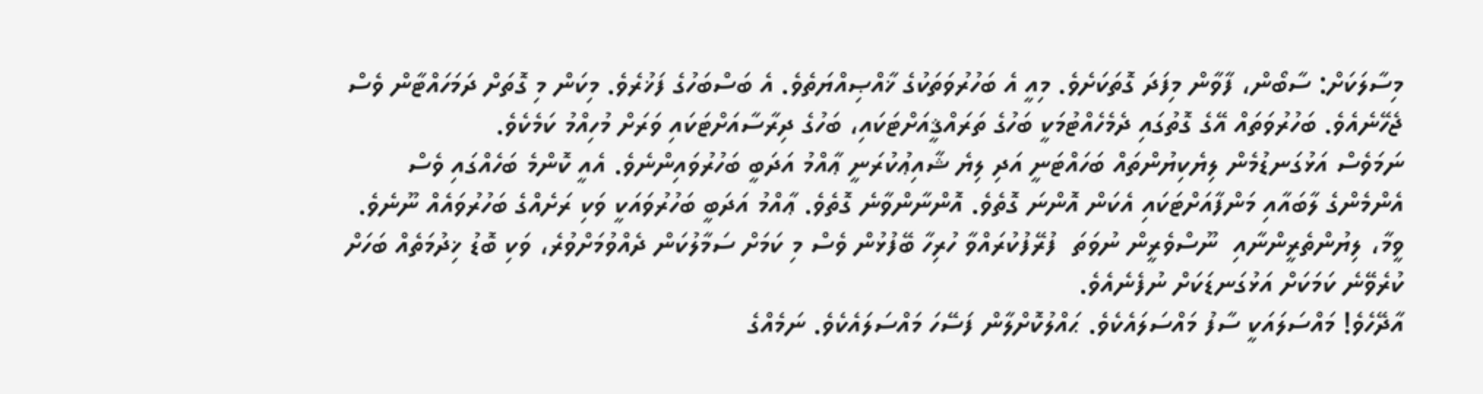މިސާލަކަށް: ސާބޯން، ފާވާން މިފަދަ ގޮތަކަށެވެ. މިއީ އެ ބަހުރުވަތަކުގެ ޚާއްޞިއްޔަތެވެ. އެ ބަސްބަހުގެ ފަޚުރެވެ. މިކަން މި ގޮތަށް ދަމަހައްޓާން ވެސް ޖެހޭނެއެވެ. ބަހުރުވަތައް އޭގެ ގޮތުގައި ދެމެހެއްޓުމަކީ ބަހުގެ ތަރައްޤީއަށްޓަކައި، ބަހުގެ ދިރާސާއަށްޓަކައި ވަރަށް މުހިއްމު ކަމެކެވެ.
ނަމަވެސް އަޅުގަނޑުމެން ލިޔެކިޔުންތައް ބަހައްޓަނީ އަދި ލިޔެ ޝާއިޢުކުރަނީ ޢާއްމު އަދަބީ ބަހުރުވައިންނެވެ. އެއީ ކޮންމެ ބަހެއްގައި ވެސް އެންމެންގެ ލާބައާއި މަންފާއަށްޓަކައި އެކަން އޮންނަ ގޮތެވެ. އޮންނާންވާނެ ގޮތެވެ. ޢާއްމު އަދަބީ ބަހުރުވައަކީ ވަކި ރަށެއްގެ ބަހުރުވައެއް ނޫނެވެ. ވީމާ، ލިޔުންތެރީންނާއި  ނޫސްވެރީން ނުވަތަ  ފުރޭފުކުރައްވާ ހުރިހާ ބޭފުޅުން ވެސް މި ކަމަށް ސަމާލުކަން ދެއްވުމަށްވުރެ، ވަކި ބޮޑު ޚިދުމަތެއް ބަހަށް ކުރެވޭނެ ކަމަކަށް އަޅުގަނޑަކަށް ނުފެނެއެވެ.
އާދޭހެވެ! މައްސަލައަކީ ސާފު މައްސަލައެކެވެ. ޙައްލުކޮށްލާން ފަސޭހަ މައްސަލައެކެވެ. ނަމެއްގެ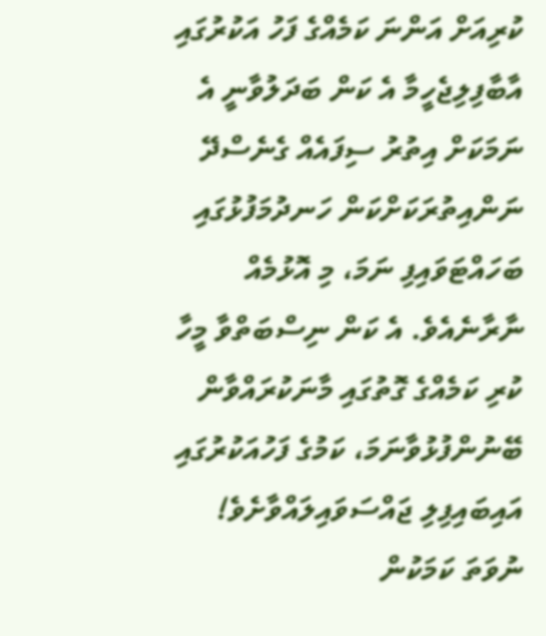ކުރިއަށް އަންނަ ކަމެއްގެ ފަހު އަކުރުގައި އާބާފިލިޖެހީމާ އެ ކަން ބަދަލުވާނީ އެ ނަމަކަށް އިތުރު ސިފައެއް ގެނެސްދޭ ނަންއިތުރަކަށްކަން ހަނދުމަފުޅުގައި ބަހައްޓަވައިފި ނަމަ، މި އޮޅުމެއް ނާރާނެއެވެ. އެ ކަން ނިސްބަތްވާ މީހާ ކުރި ކަމެއްގެ ގޮތުގައި މާނަކުރައްވާން ބޭނުންފުޅުވާނަމަ، ކަމުގެ ފަހުއަކުރުގައި އައިބައިފިލި ޖައްސަވައިލައްވާށެވެ! ނުވަތަ ކަމަކުން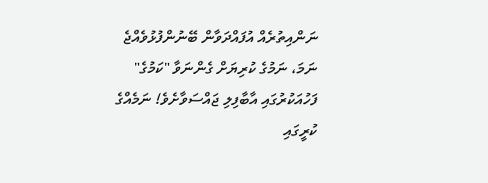ނަންއިތުރެއް އުފައްދަވާން ބޭނުންފުޅުވެއްޖެ ނަމަ، ނަމުގެ ކުރިޔަށް ގެންނަވާ "ކަމުގެ" ފަހުއަކުރުގައި އާބާފިލި ޖައްސަވާށެވެ! ނަމެއްގެ ކުރީގައި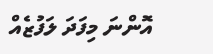އޮންނަ މިފަދަ ލަފުޒެއް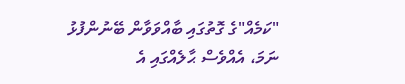"ކަމެއް"ގެ ގޮތުގައި ބާއްވަވާން ބޭނުންފުޅު ނަމަ، އެއްވެސް ޙާލެއްގައި އެ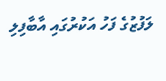ލަފުޒުގެ ފަހު އަކުރުގައި އާބާފިލި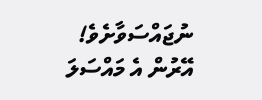ނުޖައްސަވާށެވެ! އޭރުން އެ މައްސަލަ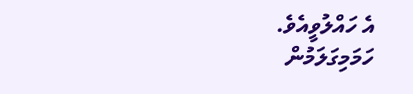އެ ހައްލުވީއެވެ.
ހަމަމިގަލަމުން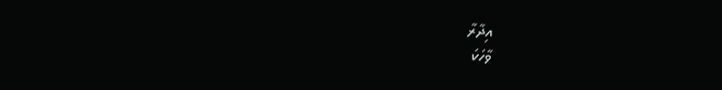އިދާރާ
ވާހަކަ